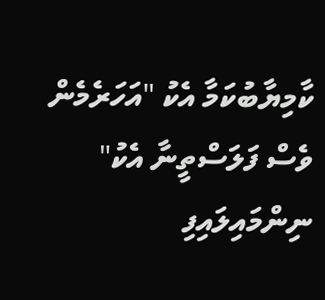ކާމިޔާބުކަމާ އެކު "އަހަރެމެން ވެސް ފަލަސްތީނާ އެކު" ނިންމައިލައިފި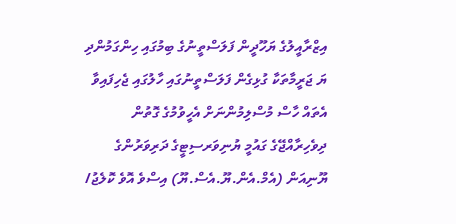އިޒްރާއީލުގެ ޔަހޫދީން ފަލަސްތީނުގެ ބިމުގައި ހިންގަމުންދި ޔަ ޖަރީމާތަކާ ގުޅިގެން ފަލަސްތީނުގައި ހާލުގައި ޖެހިފައިވާ އެތައް ހާސް މުސްލިމުންނަށް އެހީވުމުގެ ގޮތުން ދިވެހިރާއްޖޭގެ ގައުމީ ޔުނިވަރސިޓީގެ ދަރިވަރުންގެ ޔޫނިއަން (އެމް.އެން.ޔޫ.އެސް.ޔޫ) އިސްވެ އޮވެ ކޮލެޖު/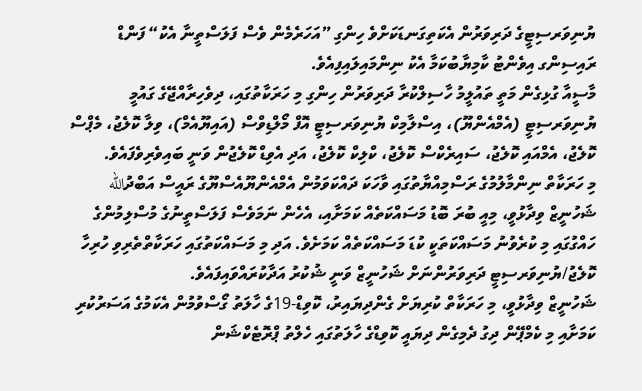ޔުނިވަރސިޓީގެ ދަރިވަރުން އެކަތިގަނޑަކަށްވެ ހިންގި ”އަހަރެމެން ވެސް ފަލަސްތީނާ އެކު“ ފަންޑް ރައިސިންގ އިވެންޓު ކާމިޔާބުކަމާ އެކު ނިންމައިލައިފިއެވެ.
މާސީއާ ގުޅިގެން މަތީ ތައުލީމު ހާސިލްކުރާ ދަރިވަރުން ހިންގި މި ހަރަކާތުގައި، ދިވެހިރާއްޖޭގެ ގައުމީ ޔުނިވަރސިޓީ (އެމްއެންޔޫ)، އިސްލާމިކް ޔުނިވަރސިޓީ އޮފް މޯލްޑިވްސް (އައިޔޫއެމް)، ވިލާ ކޮލެޖު، މެޕްސް ކޮލެޖު، އެމްއައި ކޮލެޖު، ސައިރެކްސް ކޮލެޖު، ކްލިކް ކޮލެޖު، އަދި އެވިޑް ކޮލެޖުން ވަނީ ބައިވެރިވެފައެވެ.
މި ހަރަކާތް ނިންމާލުމުގެ ރަސްމިއްޔާތުގައި ވާހަކަ ދައްކަވަމުން އެމްއެންޔޫއެސްޔޫގެ ރައީސް އަބްދުالله ޝަހުނީޒް ވިދާޅުވީ، މިއީ ބުރަ ބޮޑު މަސައްކަތެއް ކަމަށާއި، އެހެން ނަމަވެސް ފަލަސްތީނުގެ މުސްލިމުންގެ ހައްގުގައި މި ކުރެވުނު މަސައްކަތަކީ ކުޑަ މަސައްކަތެއް ކަމަށެވެ. އަދި މި މަސައްކަތުގައި ހަރަކާތްތެރިވި ހުރިހާ ކޮލެޖު/ޔުނިވަރސިޓީ ދަރިވަރުންނަށް ޝަހުނީޒް ވަނީ ޝުކުރު އަދާކުރައްވައިފައެވެ.
ޝަހުނީޒް ވިދާޅުވީ، މި ހަރަކާތް ކުރިޔަށް ގެންދިޔައިރު، ކޮވިޑް-19ގެ ހާލަތު ގޯސްވުމުން އެކަމުގެ އަސަރުކުރި ކަމަށާއި މި ކެމްޕޭން ދިގު ދެމިގެން ދިޔައީ ކޮވިޑްގެ ހާލަތުގައި ހެލްތު ޕްރޮޓެކްޝަން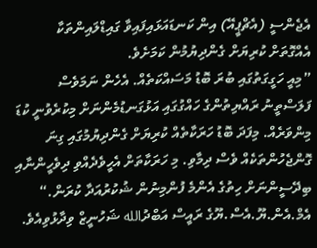އެޖެންސީ (އެޗްޕީއޭ) އިން ކަނޑައަޅައިފައިވާ ގައިޑްލައިންތަކާ އެއްގޮތަށް ކުރިޔަށް ގެންދިޔުމުން ކަމަށެވެ.
”މިއީ ހަގީގަތުގައި ބުރަ ބޮޑު މަސައްކަތެއް. އެހެން ނަމަވެސް ފަލަސްތީނު ރައްޔިތުންގެ ހައްގުގައި އަޅުގަނޑުމެންނަށް މިކުރެވުނީ ކުޑަ މިންވަރެއް. މިފަދަ ބޮޑު ހަރަކާތެއް ކުރިޔަށް ގެންދިޔުމުގައި ގިނަ ގޮންޖެހުންތަކެއް ވެސް ދިމާވި. މި ހަރަކާތަށް އެހީވެދެއްވި ދިވެހީންނާއި ބިދޭސީންނަށް ހިތުގެ އެންމެ ފުންމިނުން ޝުކުރުއަދާ ކުރަން.“ އެމް.އެން.ޔޫ.އެސް.ޔޫގެ ރައީސް އަބްދުالله ޝަހުނީޒް ވިދާޅުވިއެވެ.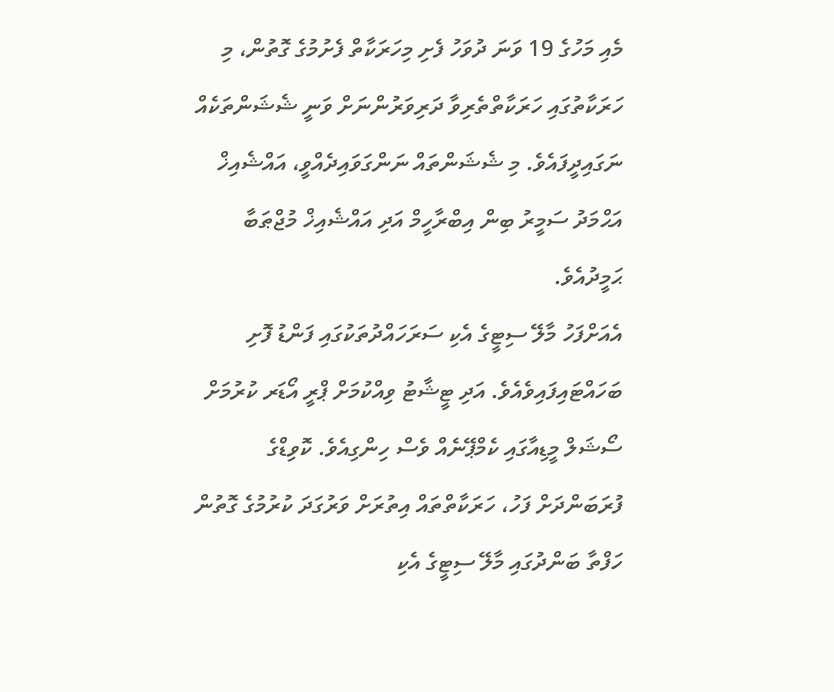މެއި މަހުގެ 19 ވަނަ ދުވަހު ފެށި މިހަރަކާތް ފެށުމުގެ ގޮތުން، މި ހަރަކާތުގައި ހަރަކާތްތެރިވާ ދަރިވަރުންނަށް ވަނީ ޝެޝަންތަކެއް ނަގައިދީފައެވެ. މި ޝެޝަންތައް ނަންގަވައިދެއްވީ، އައްޝެއިޚް އަޙްމަދު ސަމީރު ބިން އިބްރާހީމް އަދި އައްޝެއިޚް މުޖްޠަބާ ޙަމީދުއެވެ.
އެއަށްފަހު މާލޭ ސިޓީގެ އެކި ސަރަހައްދުތަކުގައި ފަންޑު ފޮށި ބަހައްޓައިފައިވެއެވެ. އަދި ޓީޝާޓު ވިއްކުމަށް ޕްރީ އޯޑަރ ކުރުމަށް ސޯޝަލް މީޑިއާގައި ކެމްޕޭނެއް ވެސް ހިންގިއެވެ. ކޮވިޑްގެ ފުރަބަންދަށް ފަހު، ހަރަކާތްތައް އިތުރަށް ވަރުގަދަ ކުރުމުގެ ގޮތުން ހަފްތާ ބަންދުގައި މާލޭ ސިޓީގެ އެކި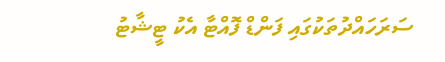ސަރަހައްދުތަކުގައި ފަންޑް ފޮއްޓާ އެކު ޓީޝާޓު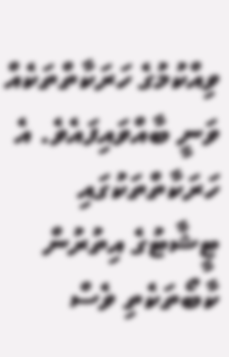ވިއްކުމުގެ ހަރަކާތްތަކެއް ވަނީ ބާއްވައިފައެވެ. އެ ހަރަކާތްތަކުގައި ޓީޝާޓުގެ އިތުރުން ކާބޯތަކެތި ވެސް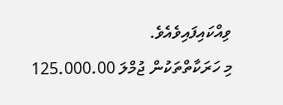ވިއްކައިފައިވެއެވެ.
މި ހަރަކާތްތަކުން ޖުމްލަ 125.000.00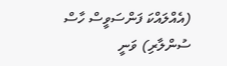(އެއްލައްކަ ފަންސަވީސް ހާސް ސުންލާރި) ވަނީ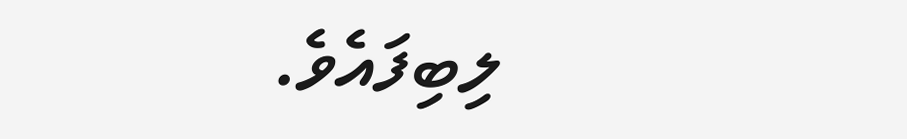ލިބިފައެވެ.